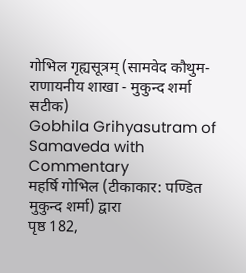गोभिल गृह्यसूत्रम् (सामवेद कौथुम-राणायनीय शाखा - मुकुन्द शर्मा सटीक)
Gobhila Grihyasutram of Samaveda with Commentary
महर्षि गोभिल (टीकाकार: पण्डित मुकुन्द शर्मा) द्वारा
पृष्ठ 182,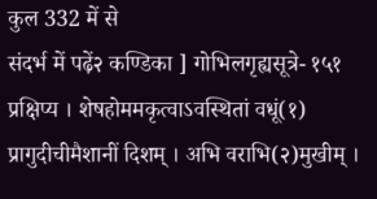कुल 332 में से
संदर्भ में पढ़ें२ कण्डिका ] गोभिलगृह्यसूत्रे- १५१ प्रक्षिप्य । शेषहोममकृत्वाऽवस्थितां वधूं(१) प्रागुदीचीमैशानीं दिशम् । अभि वराभि(२)मुखीम् ।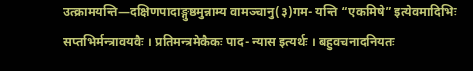उत्क्रामयन्ति—दक्षिणपादाङ्गुष्ठमुन्नाम्य वामञ्चानु(३)गम- यन्ति “एकमिषे” इत्येवमादिभिः सप्तभिर्मन्त्रावयवैः । प्रतिमन्त्रमेकैकः पाद- न्यास इत्यर्थः । बहुवचनादनियतः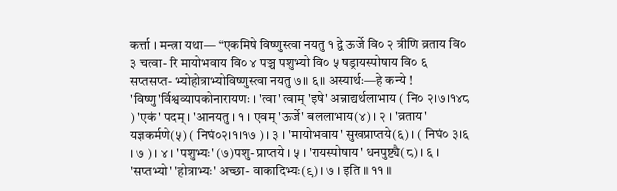कर्त्ता । मन्त्रा यथा— “एकमिषे विष्णुस्त्वा नयतु १ द्वे ऊर्जे वि० २ त्रीणि व्रताय वि० ३ चत्वा- रि मायोभवाय वि० ४ पञ्च पशुभ्यो वि० ५ षड्रायस्पोषाय वि० ६ सप्तसप्त- भ्योहोत्राभ्योविष्णुस्त्वा नयतु ७॥ ६॥ अस्यार्थः—हे कन्ये ! 'विष्णु'र्विश्वव्यापकोनारायणः । 'त्वा' त्वाम् 'इषे' अन्नाद्यर्थलाभाय ( नि० २।७।१४८ ) 'एकं' पदम् । 'आनयतु । १ । एवम् 'ऊर्जे' बललाभाय(४) । २ । 'व्रताय' यज्ञकर्मणे(५) ( निघं०२।१।१७ ) । ३ । 'मायोभवाय' सुखप्राप्तये(६) । ( निघं० ३।६ । ७ ) । ४ । 'पशुभ्यः' (७)पशु- प्राप्तये । ५ । 'रायस्पोषाय' धनपुष्ट्यै(८) । ६ । 'सप्तभ्यो' 'होत्राभ्यः' अच्छा- वाकादिभ्यः(९) । ७ । इति ॥ ११ ॥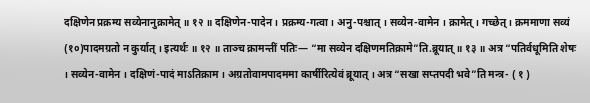दक्षिणेन प्रक्रम्य सव्येनानुक्रामेत् ॥ १२ ॥ दक्षिणेन-पादेन । प्रक्रम्य-गत्वा । अनु-पश्चात् । सव्येन-वामेन । क्रामेत् । गच्छेत् । क्रममाणा सव्यं (१०)पादमग्रतो न कुर्यात् । इत्यर्थः ॥ १२ ॥ ताञ्च क्रामन्तीं पतिः— “मा सव्येन दक्षिणमतिक्रामे”ति.ब्रूयात् ॥ १३ ॥ अत्र “पतिर्वधूमिति शेषः । सव्येन-वामेन । दक्षिणं-पादं माऽतिक्राम । अग्रतोवामपादममा कार्षीरित्येवं ब्रूयात् । अत्र “सखा सप्तपदी भवे”ति मन्त्र- ( १ )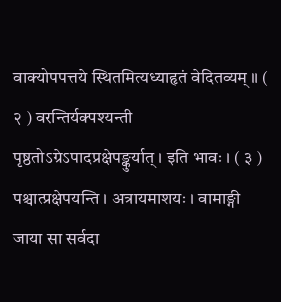वाक्योपपत्तये स्थितमित्यध्याहृतं वेदितव्यम् ॥ ( २ ) वरन्तिर्यक्पश्यन्ती पृष्ठतोऽग्रेऽपादप्रक्षेपङ्कुर्यात् । इति भावः । ( ३ ) पश्चात्प्रक्षेपयन्ति । अत्रायमाशयः । वामाङ्गी जाया सा सर्वदा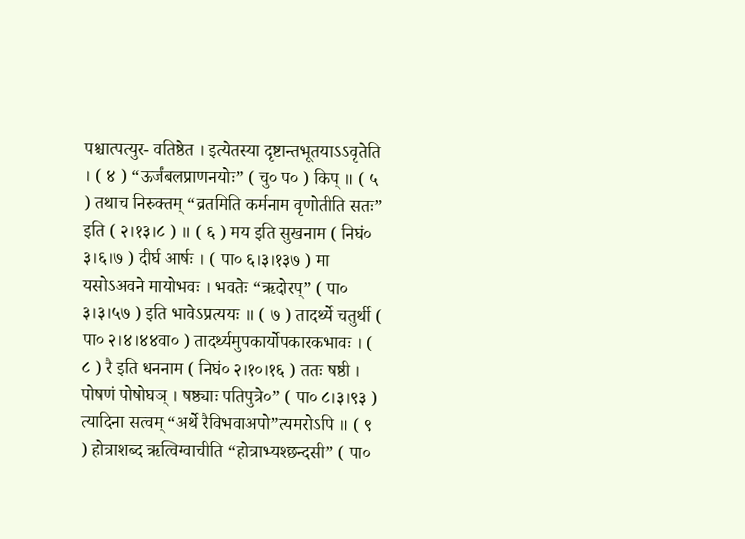पश्चात्पत्युर- वतिष्ठेत । इत्येतस्या दृष्टान्तभूतयाऽऽवृतेति । ( ४ ) “ऊर्जंबलप्राणनयोः” ( चु० प० ) किप् ॥ ( ५ ) तथाच निरुक्तम् “व्रतमिति कर्मनाम वृणोतीति सतः” इति ( २।१३।८ ) ॥ ( ६ ) मय इति सुखनाम ( निघं० ३।६।७ ) दीर्घ आर्षः । ( पा० ६।३।१३७ ) मा यसोऽअवने मायोभवः । भवतेः “ऋदोरप्” ( पा० ३।३।५७ ) इति भावेऽप्रत्ययः ॥ ( ७ ) तादर्थ्ये चतुर्थी ( पा० २।४।४४वा० ) तादर्थ्यमुपकार्योपकारकभावः । ( ८ ) रै इति धननाम ( निघं० २।१०।१६ ) ततः षष्ठी । पोषणं पोषोघञ् । षष्ठ्याः पतिपुत्रे०” ( पा० ८।३।९३ ) त्यादिना सत्वम् “अर्थे रैविभवाअपो”त्यमरोऽपि ॥ ( ९ ) होत्राशब्द ऋत्विग्वाचीति “होत्राभ्यश्छन्दसी” ( पा०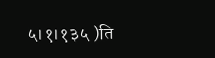५।१।१३५ )ति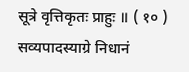सूत्रे वृत्तिकृतः प्राहुः ॥ ( १० ) सव्यपादस्याग्रे निधानं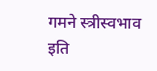गमने स्त्रीस्वभाव इति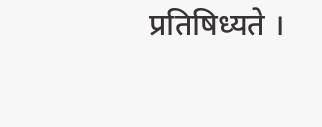प्रतिषिध्यते ।